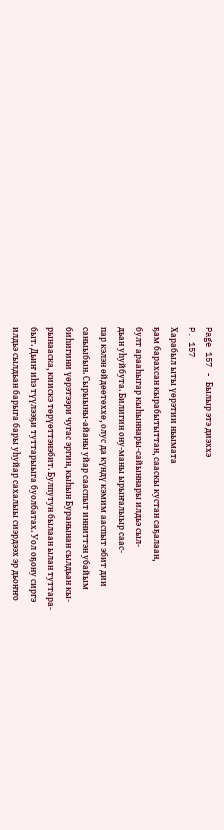Page 157 - Былыр этэ диэххэ
P. 157
Харабыл ыты үөрэтии ньымата
ҕам барахсан кырабытыттан, сааскы кустан саҕалаан,
булт арааһыгар кыһыннары-сайыннары илдьэ сыл-
дьан уһуйбута. Билигин ону-маны ырыҥалыыр саас-
пар кэлэн өйдөөтөххө, олус да күндү кэмим ааспыт эбит дии
саныыбын. Сырыыны-айаны уйар сааспыт инниттэн убайым
биһигини үөрэтээри чугас эргин, кыһын Буранынан сылдьан кы-
рынааска, киискэ төрүөттэнэбит. Булпутун былаан ылан туттара-
быт. Дьиҥ иһэ түүлээҕи туттарыыга буолбатах. Уол оҕону сиргэ
илдьэ сылдьан барыга бары уһуйар сахалыы сиэрдээх эр дьоҥҥо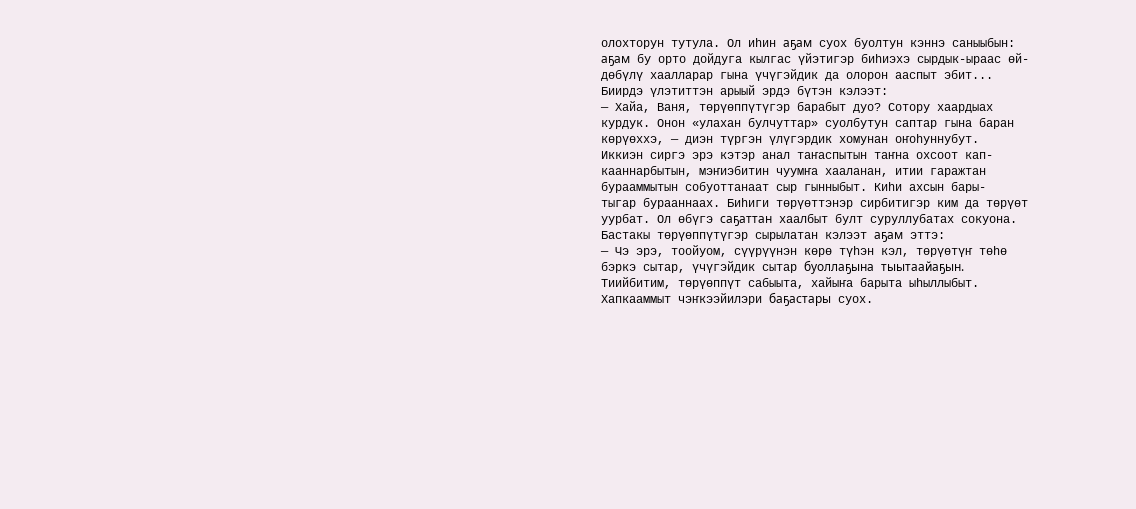олохторун тутула. Ол иһин аҕам суох буолтун кэннэ саныыбын:
аҕам бу орто дойдуга кылгас үйэтигэр биһиэхэ сырдык-ыраас өй-
дөбүлү хаалларар гына үчүгэйдик да олорон ааспыт эбит...
Биирдэ үлэтиттэн арыый эрдэ бүтэн кэлээт:
— Хайа, Ваня, төрүөппүтүгэр барабыт дуо? Сотору хаардыах
курдук. Онон «улахан булчуттар» суолбутун саптар гына баран
көрүөххэ, — диэн түргэн үлүгэрдик хомунан оҥоһуннубут.
Иккиэн сиргэ эрэ кэтэр анал таҥаспытын таҥна охсоот кап-
кааннарбытын, мэҥиэбитин чуумҥа хааланан, итии гаражтан
бурааммытын собуоттанаат сыр гынныбыт. Киһи ахсын бары-
тыгар бурааннаах. Биһиги төрүөттэнэр сирбитигэр ким да төрүөт
уурбат. Ол өбүгэ саҕаттан хаалбыт булт суруллубатах сокуона.
Бастакы төрүөппүтүгэр сырылатан кэлээт аҕам эттэ:
— Чэ эрэ, тоойуом, сүүрүүнэн көрө түһэн кэл, төрүөтүҥ төһө
бэркэ сытар, үчүгэйдик сытар буоллаҕына тыытаайаҕын.
Тиийбитим, төрүөппүт сабыыта, хайыҥа барыта ыһыллыбыт.
Хапкааммыт чэҥкээйилэри баҕастары суох.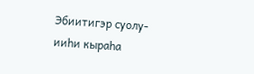Эбиитигэр суолу-
ииһи кыраһа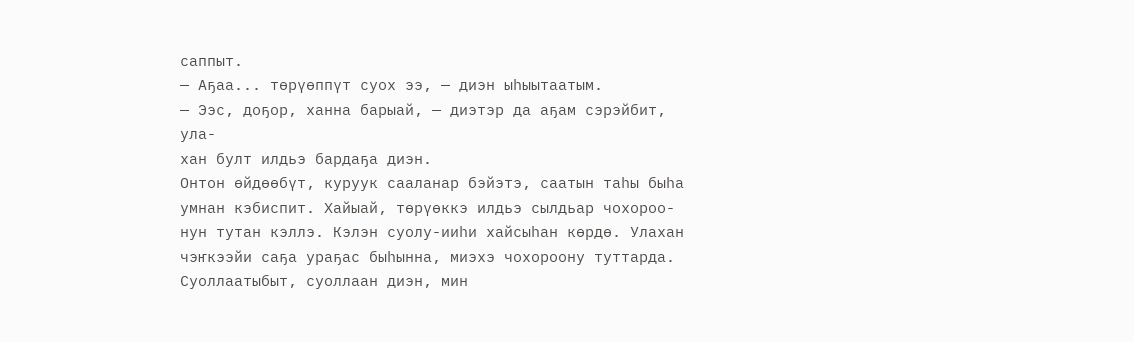саппыт.
— Аҕаа... төрүөппүт суох ээ, — диэн ыһыытаатым.
— Ээс, доҕор, ханна барыай, — диэтэр да аҕам сэрэйбит, ула-
хан булт илдьэ бардаҕа диэн.
Онтон өйдөөбүт, куруук сааланар бэйэтэ, саатын таһы быһа
умнан кэбиспит. Хайыай, төрүөккэ илдьэ сылдьар чохороо-
нун тутан кэллэ. Кэлэн суолу-ииһи хайсыһан көрдө. Улахан
чэҥкээйи саҕа ураҕас быһынна, миэхэ чохороону туттарда.
Суоллаатыбыт, суоллаан диэн, мин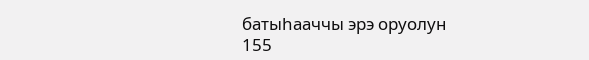батыһааччы эрэ оруолун
155